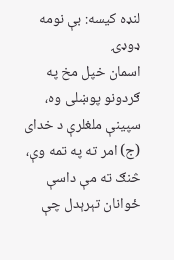لنډه کیسه: بې نومه ډوډۍ
اسمان خپل مخ په ګردونو پوښلی وه، سپینې ملغلرې د خدای (ج) امر ته په تمه وې، څنګ ته مې داسې ځوانان تېرېدل چې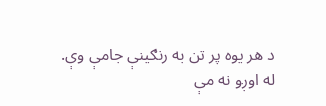د هر یوه پر تن به رنګینې جامې وې.
له اوږو نه مې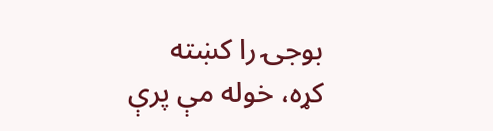بوجۍ را کښته کړه، خوله مې پرې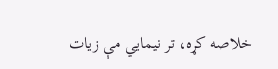خلاصه کړه، تر نیمایي مې زیات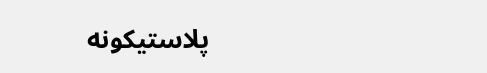پلاستیکونه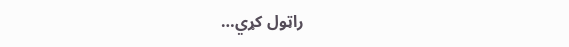راټول کړي…